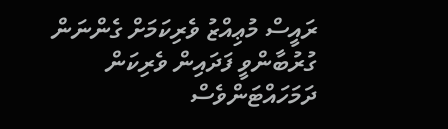ރައީސް މުޢިއްޒު ވެރިކަމަށް ގެންނަން ގުރުބާންވީ ފަދައިން ވެރިކަން ދަމަހައްޓަންވެސް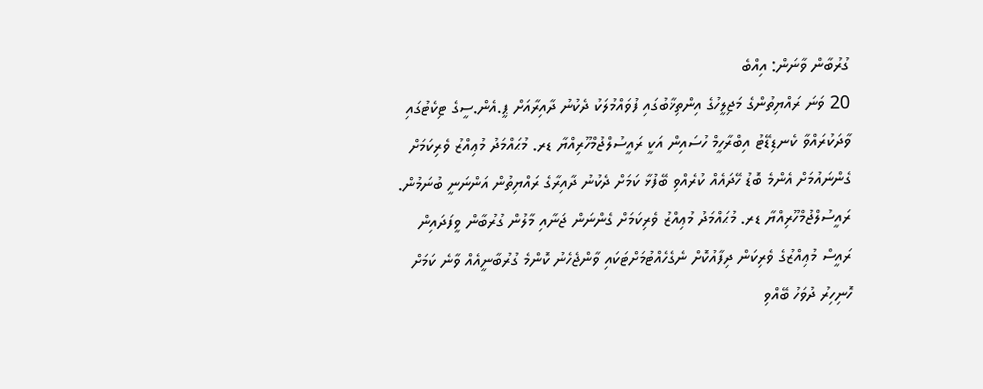ގުރުބާން ވާނަން: އިއްބެ
20 ވަނަ ރައްޔިތުންގެ މަޖިލީހުގެ އިންތިޚާބުގައި ފުވައްމުލަކު ދެކުނު ދާއިރާއަށް ޕީ.އެން.ސީގެ ޓިކެޓުގައި ވާދަކުރައްވާ ކެނޑިޑޭޓު އިބްރާހީމް ހުސައިން އަކީ ރައީސުލްޖުމްހޫރިއްޔާ ޑރ. މުޙައްމަދު މުޢިއްޒު ވެރިކަމަށް ގެންނައުމަށް އެންމެ ބޮޑު ހޭދައެއް ކުރެއްވި ބޭފުޅާ ކަމަށް ދެކުނު ދާއިރާގެ ރައްޔިތުން އަންނަނީ ބުނަމުން.
ރައީސުލްޖުމްހޫރިއްޔާ ޑރ. މުޙައްމަދު މުޢިއްޒު ވެރިކަމަށް ގެންނަން ޖަނާއި މާލުން ގުރުބާން ވީފަދައިން ރައީސް މުޢިއްޒުގެ ވެރިކަން ދިފާއުކޮށް ނެގެހެއްޓުމަށްޓަކައި ވާންޖެހެނު ކޮންމެ ގުރުބާނީއެއް ވާނެ ކަމަށް ހޮނިހިރު ދުވަހު ބޭއްވި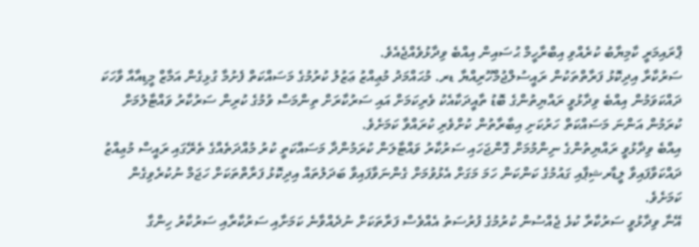ޕްރައިމަރީ ކާމިޔާބު ކުރެއްވި އިބްރާހީމް ޙުސައިން އިއްބެ ވިދާޅުވެއްޖެއެވެ.
ސަރުކާރާ އިދިކޮޅު ފަރާތްތަކުން ރައީސުލްޖުމްހޫރިއްޔާ ޑރ. މުޙައްމަދު މުޢިއްޒު ޢަޒުލު ކުރުމުގެ މަސައްކަތް ފެށުމާ ގުޅިގެން އަމާޒް މީޑިއާއާ ވާހަކަ ދައްކަވަމުން އިއްބެ ވިދާޅުވީ ރައްޔިތުންގެ ބޮޑު ތާއީދަކާއެކު ވެރިކަމަށް އައި ސަރުކާރަށް ތިންމަސް ވުމުގެ ކުރިން ސަރުކާރު ވައްޓާލުމަށް ކުރަމުން އަންނަ މަސައްކަތް ހަރުކަށި އިބާރާތުން ކުށްވެރި ކުރައްވާ ކަމަށެވެ.
އިއްބެ ވިދާޅުވީ ރައްޔިތުންގެ ނިންމުމަށް ގޮންޖަހައި ސަރުކާރު ވައްޓާލަން ކުރަމުންދާ މަސައްކަތީ ކުރު މުއްދަތެއްގެ ތެރޭގައި ރައީސް މުޢިއްޒު ދައްކަވާފައިވާ ލީޑާރޝިޕާއި ގައުމުގެ ކަންކަން ހަމަ މަގަށް އެޅުވުމަށް ގެންނަވާފައިވާ ބަދަލުތައް އިދިކޮޅު ފަރާތްތަކަށް ހަޖަމް ނުކުރެވިގެން ކަމަށެވެ.
އޭނާ ވިދާޅުވީ ސަރުކާރާ ކުޅެ ޖެއްސުން ކުރުމުގެ ފުރުސަތު އެއްވެސް ފަރާތަކަށް ނުދެއްވާނެ ކަމަށާއި ސަރުކާރާއި ސަރުކާރު ހިންގާ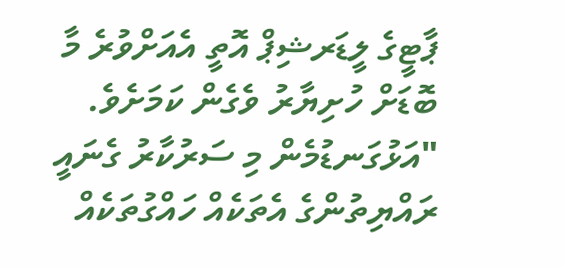ޕާޓީގެ ލީޑަރޝިޕް އޮތީ އެއަށްވުރެ މާ ބޮޑަށް ހުށިޔާރު ވެގެން ކަމަށެވެ.
"އަޅުގަނޑުމެން މި ސަރުކާރު ގެނައީ ރައްޔިތުންގެ އެތަކެއް ހައްގުތަކެއް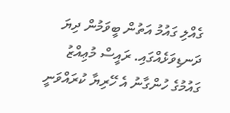ގެއްލި ގައުމު އަތުން ބީވަމުން ދިޔަ ދަނޑިވަޅެއްގައި. ރައީސް މުޢިއްޒު ގައުމުގެ ހުންގާނު އެ ހޭރިޔާ ކުރައްވަނީ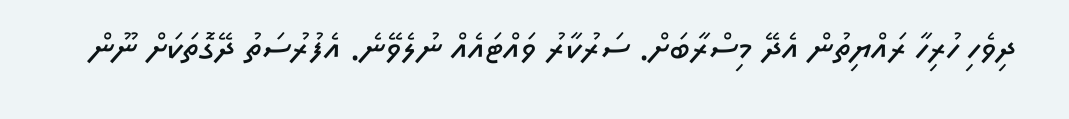ދިވެހި ހުރިހާ ރައްޔިތުން އެދޭ މިސްރާބަށް. ސަރުކާރު ވައްޓައެއް ނުލެވޭނެ. އެފުރުސަތު ދޭގޮތަކަށް ނޫން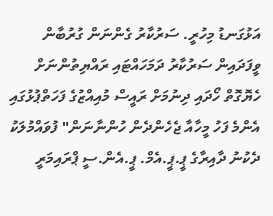އަޅުގަނޑު މިހުރީ. ސަރުކާރު ގެންނަން ގުރުބާން ވީފަދައިން ސަރުކާރު ދަމަހައްޓައި ރައްޔިތުންނަށް ހެޔޮގޮތް ހޯދައި ދިނުމަށް ރައީސް މުއިއްޒުގެ ފަހަތްޕުޅުގައި އެންމެ ފަހު މީހާއާ ޖެހެންދެން ހުންނާނަން" ފުވައްމުލަކު ދެކުނު ދާއިރާގެ ޕީ.ޕީ.އެމް. ޕީ.އެން.ސީ ޕްރައިމަރީ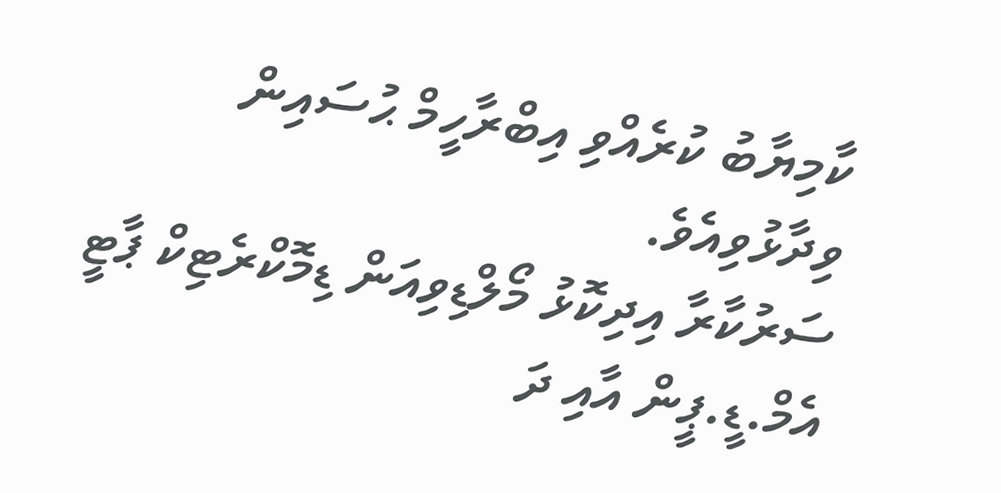ކާމިޔާބު ކުރެއްވި އިބްރާހީމް ޙުސައިން ވިދާޅުވިއެވެ.
ސަރުކާރާ އިދިކޮޅު މޯލްޑިވިއަން ޑިމޮކްރެޓިކް ޕާޓީ އެމް.ޑީ.ޕީން އާއި ދަ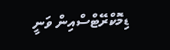ޑިމޮކްރޭޓްސްއިން ވަނީ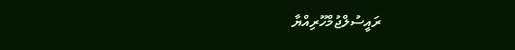ރައީސުލްޖުމްހޫރިއްޔާ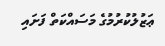ޢަޒުލުކުރުމުގެ މަސައްކަތް ފަށައި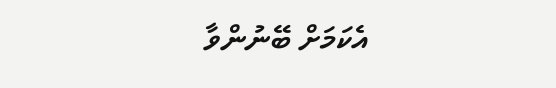އެކަމަށް ބޭނުންވާ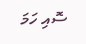ސޮއި ހަމަ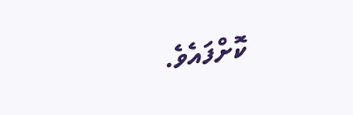ކޮށްފައެވެ.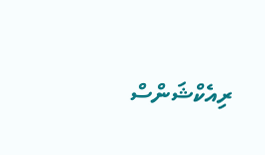ރިއެކްޝަންސް